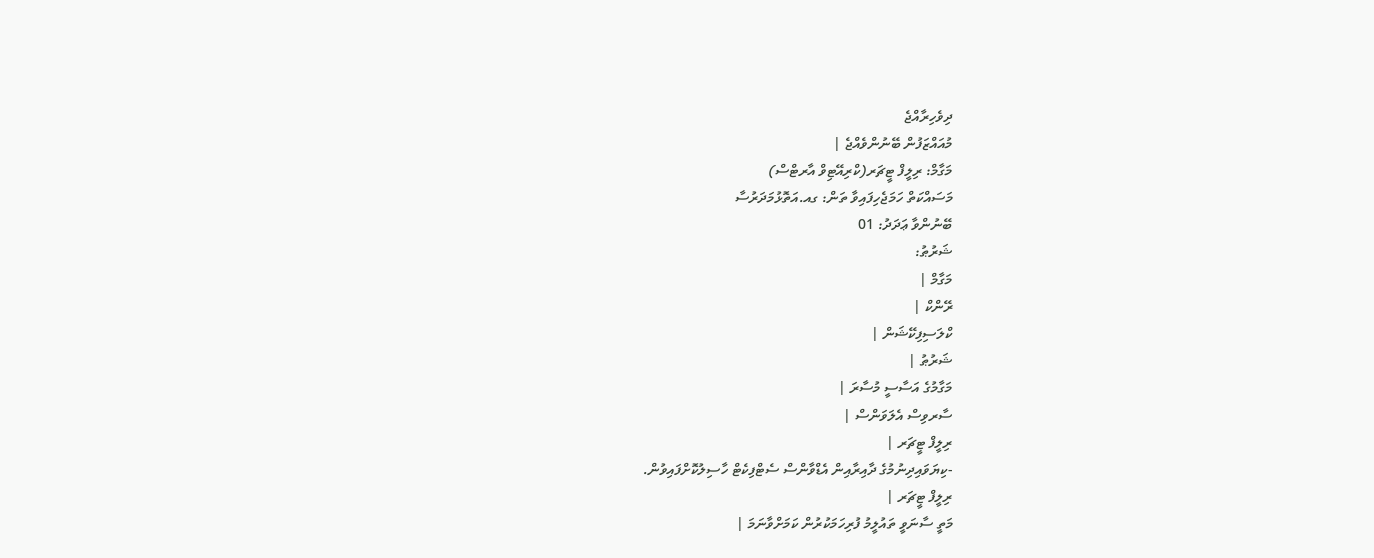ދިވެހިރާއްޖެ
މުއައްޒަފުން ބޭނުންވެއްޖެ |
މަގާމް: ރިލީފް ޓީޗަރ(ކްރިއޭޓިވް އާރޓްސް)
މަސައްކަތް ހަމަޖެހިފައިވާ ތަން: ގއ.އަތޮޅުމަދަރުސާ
ބޭނުންވާ ޢަދަދު: 01
ޝަރުޠު:
މަގާމް |
ރޭންކް |
ކްލަސިފިކޭޝަން |
ޝަރުޠު |
މަގާމުގެ އަސާސީ މުސާރަ |
ސާރވިސް އެލަވަންސް |
ރިލީފް ޓީޗަރ |
-ކިޔަވައިދިނުމުގެ ދާއިރާއިން އެޑްވާންސް ސެޓްފިކެޓް ހާސިލުކޮށްފައިވުން.
ރިލީފް ޓީޗަރ |
މަތީ ސާނަވީ ތައުލީމު ފުރިހަމަކުރުން ކަމަށްވާނަމަ |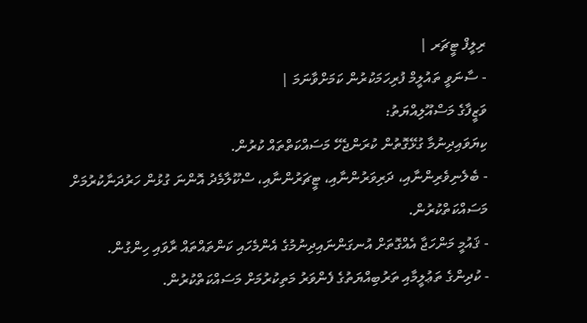ރިލީފް ޓީޗަރ |
- ސާނަވީ ތައުލީމް ފުރިހަމަކުރުން ކަމަށްވާނަމަ |
ވަޒީފާގެ މަސްއޫލިއްޔަތު:
ކިޔަވައިދިނުމާ ގުޅޭގޮތުން ކުރަންޖެހޭ މަސައްކަތްތައް ކުރުން.
- ބެލެނިވެރިންނާއި، ދަރިވަރުންނާއި، ޓީޗަރުންނާއި، ސްކޫލާމެދު އޮންނަ ގުޅުން ހަރުދަނާކުރުމަށް މަސައްކަތްކުރުން.
- ޤައުމީ މަންހަޖާ އެއްގޮތަށް އުނގަންނައިދިނުމުގެ އެންމެހައި ކަންތައްތައް ރާވައި ހިންގުން.
- ކުދިންގެ ތަޢުލީމާއި ތަރުބިއްޔަތުގެ ފެންވަރު މަތިކުރުމަށް މަސައްކަތްކުރުން.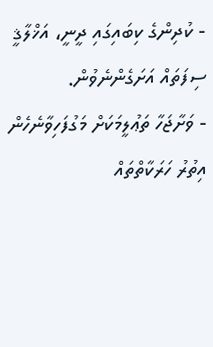- ކުދިންގެ ކިބައިގައި ދީނީ، އަޚްލާޤީ ސިފަތައް އަށަގެންނެވުން.
- ވަށާޖަހާ ތަޢުލީމަކަށް މަގުފަހިވާނެހެން އިތުރު ހަރަކާތްތައް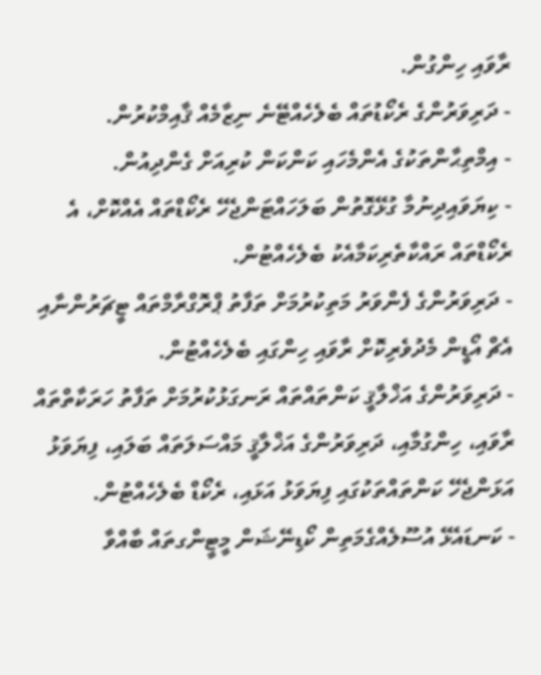ރާވައި ހިންގުން.
- ދަރިވަރުންގެ ރެކޯޑުތައް ބެލެހެއްޓޭނެ ނިޒާމެއް ޤާއިމްކުރުން.
- އިމްތިޙާންތަކުގެ އެންމެހައި ކަންކަން ކުރިއަށް ގެންދިއުން.
- ކިޔަވައިދިނުމާ ގުޅޭގޮތުން ބަލަހައްޓަންޖެހޭ ރެކޯޑްތައް އެއްކޮށް، އެ ރެކޯޑްތައް ރައްކާތެރިކަމާއެކު ބެލެހެއްޓުން.
- ދަރިވަރުންގެ ފެންވަރު މަތިކުރުމަށް ތަފާތު ޕްރޮގްރާމްތައް ޓީޗަރުންނާއި އެޗް އޯޑީން މެދުވެރިކޮށް ރާވައި ހިންގައި ބެލެހެއްޓުން.
- ދަރިވަރުންގެ އަޚްލާޤީ ކަންތައްތައް ރަނގަޅުކުރުމަށް ތަފާތު ހަރަކާތްތައް ރާވައި، ހިންގުމާއި، ދަރިވަރުންގެ އަޚްލާޤީ މައްސަލަތައް ބަލައި، ފިޔަވަޅު އަޅަންޖެހޭ ކަންތައްތަކުގައި ފިޔަވަޅު އަޅައި، ރެކޯޑް ބެލެހެއްޓުން.
- ކަނޑައެޅޭ އުސޫލެއްގެމަތިން ކޯޑިނޭޝަން މީޓީންގތައް ބާއްވާ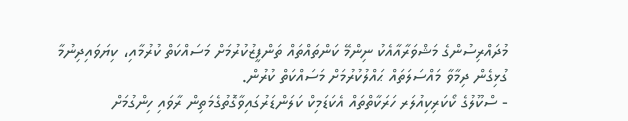މުދައްރިސުންގެ މަޝްވަރާއާއެކު ނިންމޭ ކަންތައްތައް ތަންފީޒުކުރުމަށް މަސައްކަތް ކުރުމާއި، ކިޔަވައިދިނުމާ ގުޅިގެން ދިމާވާ މައްސަލަތައް ޙައްލުކުރުމަށް މަސައްކަތް ކުރުން.
- ސްކޫލުގެ ކޯކަރިކިއުލަރ ހަރަކާތްތައް އެކަޑަމިކް ކަލަންޑަރުގައިވާގޮތުގެމަތިން ރާވައި ހިންގުމަށް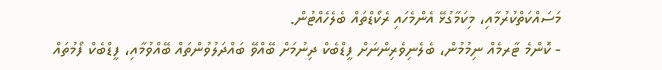މަސައްކަތްކުރުމާއި، މިކަމާގުޅޭ އެންމެހައި ރެކޯޑްތައް ބެލެހެއްޓުން.
- ކޮންމެ ޓާރމެއް ނިމުމުން، ބެލެނިވެރިންނަށް ފީޑްބެކް ދިނުމަށް ބޭއްވޭ ބައްދަލުވުންތައް ބޭއްވުމާއި، ފީޑްބެކް ފޯމުތައް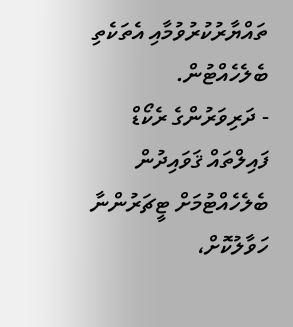ތައްޔާރުކުރުވުމާއި އެތަކެތި ބެލެހެއްޓުން.
- ދަރިވަރުންގެ ރެކޯޑް ފައިލްތައް ޤަވައިދުން ބެލެހެއްޓުމަށް ޓީޗަރުންނާ ހަވާލުކޮށް،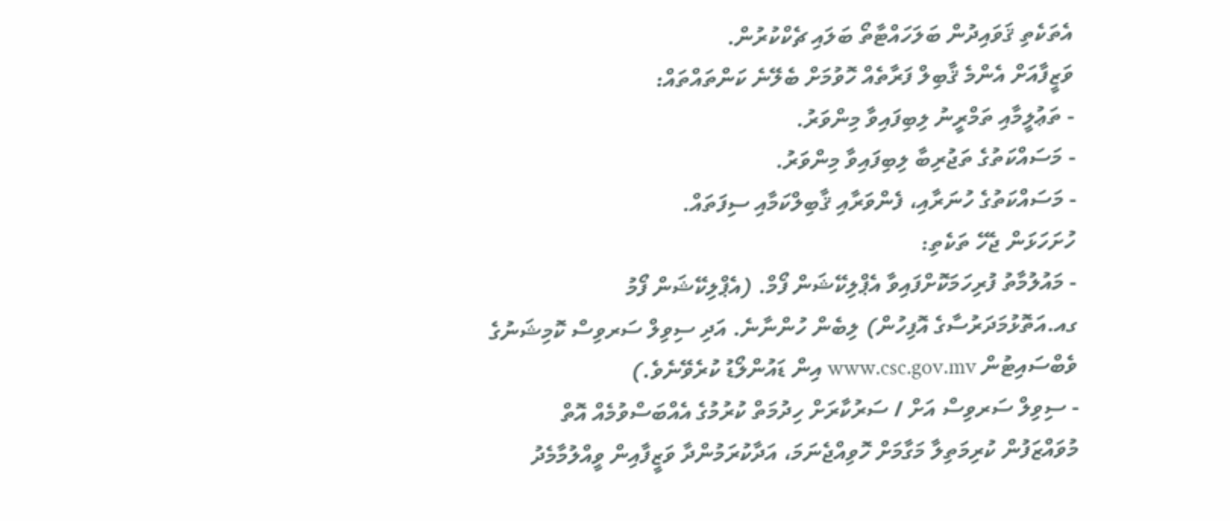އެތަކެތި ޤަވައިދުން ބަލަހައްޓާތޯ ބަލައި ޗެކްކުރުން.
ވަޒީފާއަށް އެންމެ ޤާބިލް ފަރާތެއް ހޮވުމަށް ބެލޭނެ ކަންތައްތައް:
- ތަޢުލީމާއި ތަމްރީނު ލިބިފައިވާ މިންވަރު.
- މަސައްކަތުގެ ތަޖުރިބާ ލިބިފައިވާ މިންވަރު.
- މަސައްކަތުގެ ހުނަރާއި، ފެންވަރާއި ޤާބިލްކަމާއި ސިފަތައް.
ހުށަހަޅަން ޖެހޭ ތަކެތި:
- މައުލުމާތު ފުރިހަމަކޮށްފައިވާ އެޕްލިކޭޝަން ފޯމް. (އެޕްލިކޭޝަން ފޯމު ގއ.އަތޮޅުމަދަރުސާގެ އޮފިހުން) ލިބެން ހުންނާނެ. އަދި ސިވިލް ސަރވިސް ކޮމިޝަނުގެ ވެބްސައިޓުން www.csc.gov.mv އިން ޑައުންލޯޑު ކުރެވޭނެވެ.)
- ސިވިލް ސަރވިސް އަށް / ސަރުކާރަށް ހިދުމަތް ކުރުމުގެ އެއްބަސްވުމެއް އޮތް މުވައްޒަފުން ކުރިމަތިލާ މަގާމަށް ހޮވިއްޖެނަމަ، އަދާކުރަމުންދާ ވަޒީފާއިން ވީއްލުމާމެދު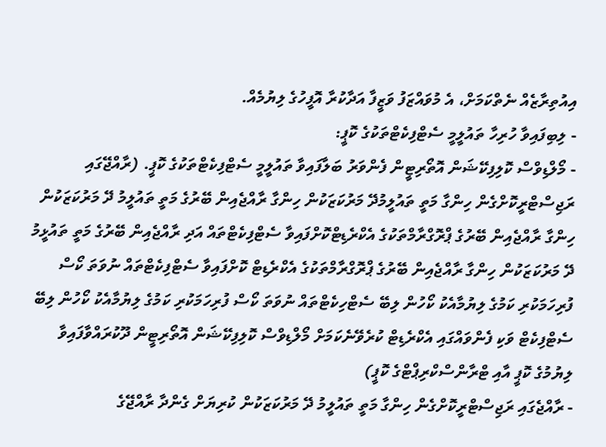އިއުތިރާޒެއް ނެތްކަމަށް، އެ މުވައްޒަފު ވަޒީފާ އަދާކުރާ އޮފީހުގެ ލިޔުމެއް.
- ލިބިފައިވާ ހުރިހާ ތައުލީމީ ސެޓްފިކެޓްތަކުގެ ކޮޕީ:
- މޯލްޑިވްސް ކޮލިފިކޭޝަން އޮތޯރިޓީން ފެންވަރު ބަލާފައިވާ ތައުލީމީ ސެޓްފިކެޓްތަކުގެ ކޮޕީ. (ރާއްޖޭގައި ރަޖިސްޓްރީކޮށްގެން ހިންގާ މަތީ ތައުލީމުދޭ މަރުކަޒަކުން ހިންގާ ރާއްޖެއިން ބޭރުގެ މަތީ ތައުލީމު ދޭ މަރުކަޒަކުން ހިންގާ ރާއްޖެއިން ބޭރުގެ ޕްރޮގްރާމްތަކުގެ އެކްރެޑިޓްކޮށްފައިވާ ސެޓްފިކެޓްތައް އަދި ރާއްޖެއިން ބޭރުގެ މަތީ ތައުޅީމު ދޭ މަރުކަޒަކުން ހިންގާ ރާއްޖެއިން ބޭރުގެ ޕްރޮގްރާމްތަކުގެ އެކްރެޑިޓް ކޮށްފައިވާ ސެޓްފިކެޓްތައް ނުވަތަ ކޯސް ފުރިހަމަކުރި ކަމުގެ ލިޔުމާއެކު ކޯހުން ލިބޭ ސެޓްހިކެޓްތައް ނުވަތަ ކޯސް ފުރިހަމަކުރި ކަމުގެ ލިޔުމާއެކު ކޯހުން ލިބޭ ސެޓްފިކެޓް ވަކި ފެންވައްގައި އެކްރެޑިޓް ކުރެވޭނެކަމަށް މޯލްޑިވްސް ކޮލިފިކޭޝަން އޮތޯރިޓީން ދޫކުރައްވާފައިވާ ލިޔުމުގެ ކޮޕީ އާއި ޓްރާންސްކްރިޕްޓްގެ ކޮޕީ)
- ރާއްޖެގައި ރަޖިސްޓްރީކޮށްގެން ހިންގާ މަތީ ތައުލީމު ދޭ މަރުކަޒަކުން ކުރިޔަށް ގެންދާ ރާއްޖޭގެ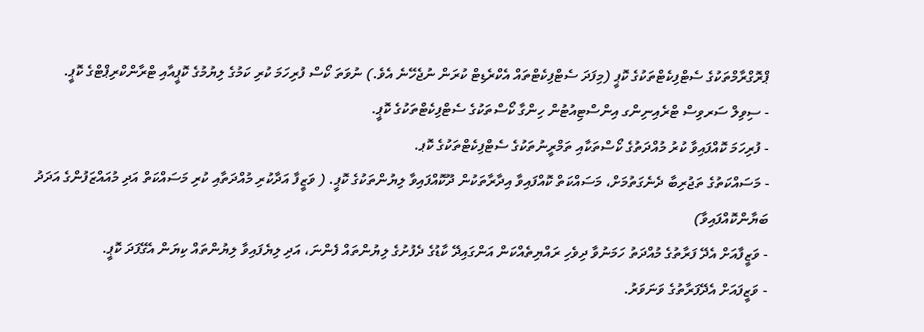ޕްރޮގްރާމްތަކުގެ ސެޓްފިކެޓްތަކުގެ ކޮޕީ (މިފަދަ ސެޓްފިކެޓްތައް އެކްރެޑިޓް ކުރަން ނުޖެހޭނެ އެވެ.) ނުވަތަ ކޯސް ފުރިހަމަ ކުރި ކަމުގެ ލިޔުމުގެ ކޮޕީއާއި ޓްރާންކްރިޕްޓްގެ ކޮޕީ.
- ސިވިލް ސަރވިސް ޓްރެއިނިންގ އިންސްޓިއުޓުން ހިންގާ ކޯސްތަކުގެ ސެޓްފިކެޓްތަކުގެ ކޮޕީ.
- ފުރިހަމަ ކޮއްފައިވާ ކުރު މުއްދަތުގެ ކޯސްތަކާއި ތަމްރީނުތަކުގެ ސެޓްފިކެޓްތަކުގެ ކޮޕ.
- މަސައްކަތުގެ ތަޖުރިބާ ދެނެގަތުމަށް، މަސައްކަތް ކޮއްފައިވާ އިދާރާތަކުން ދޫކޮއްފައިވާ ލިޔުންތަކުގެ ކޮޕީ. ( ވަޒީފާ އަދާކުރި މުއްދަތާއި ކުރި މަސައްކަތް އަދި މުއައްޒަފުންގެ އަދަދު ބަޔާންކޮއްފައިވާ)
- ވަޒީފާއަށް އެދޭ ފަރާތުގެ މުއްދަތު ހަމަނުވާ ދިވެހި ރައްޔިތެއްކަން އަންގައިދޭ ކާޑުގެ ދެފުށުގެ ލިޔުންތައް ފެންނަ، އަދި ލިޔެފައިވާ ލިޔުންތައް ކިޔަން އެގޭފަދަ ކޮޕީ.
- ވަޒީފައަށް އެދޭފަރާތުގެ ވަނަވަރު.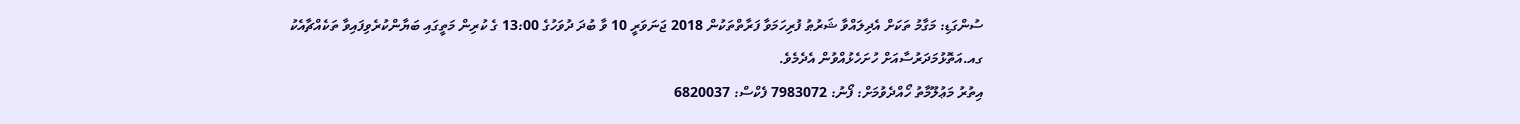ސުންގަޑި: މަގާމު ތަކަށް އެދިލައްވާ ޝަރުޠު ފުރިހަމަވާ ފަރާތްތަކުން 2018 ޖަނަވަރީ 10 ވާ ބުދަ ދުވަހުގެ 13:00 ގެ ކުރިން މަތީގައި ބަޔާންކުރެވިފައިވާ ތަކެއްޗާއެކު ގއ.އަތޮޅުމަދަރުސާއަށް ހުށަހެޅުއްވުން އެދެމެވެ.
އިތުރު މަޢުލޫމާތު ހޯއްދެވުމަށް: ފޯނު: 7983072 ފެކްސް: 6820037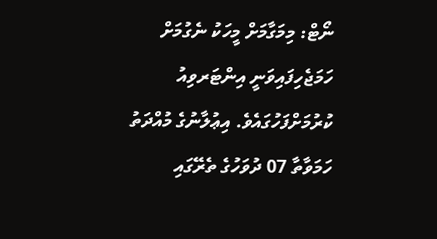ނޯޓް: މިމަގާމަށް މީހަކު ނެގުމަށް ހަމަޖެހިފައިވަނީ އިންޓަރވިއު ކުރުމަށްފަހުގައެވެ. އިޢުލާނުގެ މުއްދަތު ހަމަވާތާ 07 ދުވަހުގެ ތެރޭގައި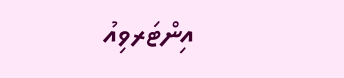އިންޓަރވިއު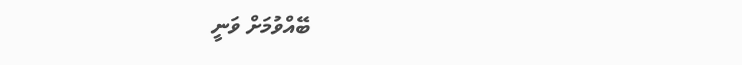ބޭއްވުމަށް ވަނީ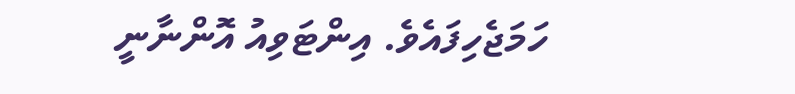ހަމަޖެހިފައެވެ. އިންޓަވިއު އޮންނާނީ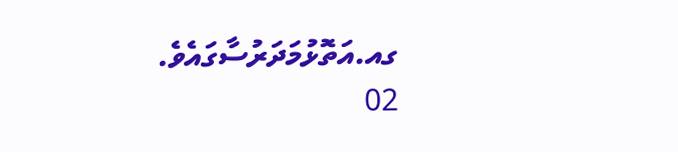ގއ.އަތޮޅުމަދަރުސާގައެވެ.
02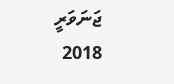ޖަނަވަރީ 2018